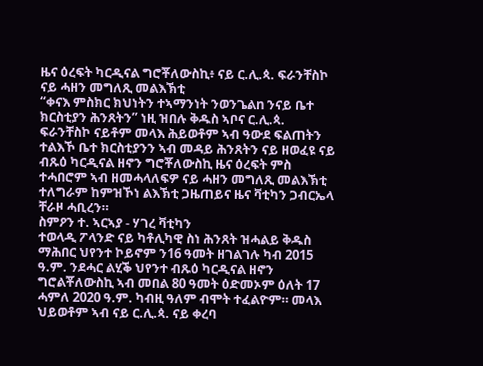ዜና ዕረፍት ካርዲናል ግሮቾለውስኪ፥ ናይ ር.ሊ.ጳ. ፍራንቸስኮ ናይ ሓዘን መግለጺ መልእኽቲ
“ቀናእ ምስክር ክህነትን ተኣማንነት ንወንጌልn ንናይ ቤተ ክርስቲያን ሕንጸትን” ነዚ ዝበሉ ቅዱስ ኣቦና ር.ሊ.ጳ. ፍራንቸስኮ ናይቶም መላእ ሕይወቶም ኣብ ዓውደ ፍልጠትን ተልእኾ ቤተ ክርስቲያንን ኣብ መዳይ ሕንጸትን ናይ ዘወፈዩ ናይ ብጹዕ ካርዲናል ዘኖን ግሮቾለውስኪ ዜና ዕረፍት ምስ ተሓበሮም ኣብ ዘመሓላለፍዎ ናይ ሓዘን መግለጺ መልእኽቲ ተለግራም ከምዝኾነ ልእኽቲ ጋዜጠይና ዜና ቫቲካን ጋብርኤላ ቸራዞ ሓቢረን።
ስምዖን ተ. ኣርኣያ - ሃገረ ቫቲካን
ተወላዲ ፖላንድ ናይ ካቶሊካዊ ስነ ሕንጸት ዝሓልይ ቅዱስ ማሕበር ህየንተ ኮይኖም ን16 ዓመት ዘገልገሉ ካብ 2015 ዓ.ም. ንደሓር ልሂቕ ህየንተ ብጹዕ ካርዲናል ዘኖን ግሮልቾለውስኪ ኣብ መበል 80 ዓመት ዕድመኦም ዕለት 17 ሓምለ 2020 ዓ.ም. ካብዚ ዓለም ብሞት ተፈልዮም። መላእ ህይወቶም ኣብ ናይ ር.ሊ.ጳ. ናይ ቀረባ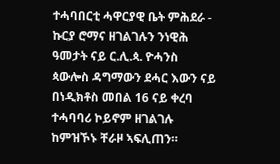ተሓባበርቲ ሓዋርያዊ ቤት ምሕደራ - ኩርያ ሮማና ዘገልገሉን ንነዊሕ ዓመታት ናይ ር.ሊ.ጳ. ዮሓንስ ጳውሎስ ዳግማውን ደሓር እውን ናይ በነዲክቶስ መበል 16 ናይ ቀረባ ተሓባባሪ ኮይኖም ዘገልገሉ ከምዝኾኑ ቸራዞ ኣፍሊጠን።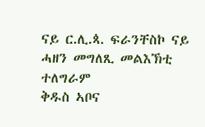ናይ ር.ሊ.ጳ. ፍራንቸስኮ ናይ ሓዘን መግለጺ መልእኽቲ ተለግራም
ቅዱስ ኣቦና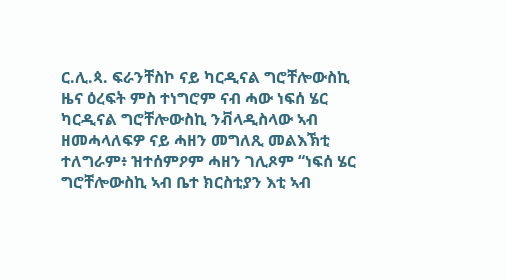ር.ሊ.ጳ. ፍራንቸስኮ ናይ ካርዲናል ግሮቸሎውስኪ ዜና ዕረፍት ምስ ተነግሮም ናብ ሓው ነፍሰ ሄር ካርዲናል ግሮቸሎውስኪ ንቭላዲስላው ኣብ ዘመሓላለፍዎ ናይ ሓዘን መግለጺ መልእኽቲ ተለግራም፥ ዝተሰምዖም ሓዘን ገሊጾም “ነፍሰ ሄር ግሮቸሎውስኪ ኣብ ቤተ ክርስቲያን እቲ ኣብ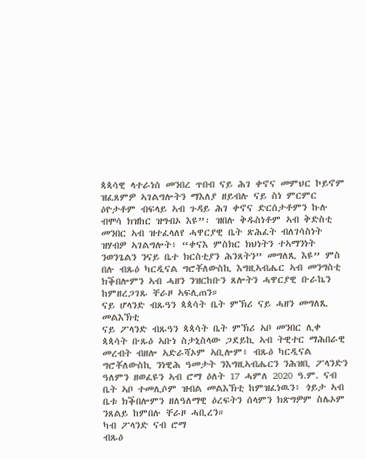ጳጳሳዊ ላተራነሰ መንበረ ጥበብ ናይ ሕገ ቀኖና መምህር ኮይኖም ዝፈጸምዎ ኣገልግሎትን ማእለያ ዘይብሉ ናይ ስነ ምርምር ዕዮታቶም ብፍላይ ኣብ ጉዳይ ሕገ ቀኖና ድርሰታቶምን ኩሉ ብሞሳ ክዝከር ዝግብኦ እዩ”፡ ዝበሉ ቅዱስነቶም ኣብ ቅድስቲ መንበር ኣብ ዝተፈላለየ ሓዋርያዊ ቤት ጽሕፈት ብለገሳስነት ዝሃብዎ ኣገልግሎት፥ “ቀናእ ምስክር ክህነትን ተኣማንነት ንወንጌልን ንናይ ቤተ ክርስቲያን ሕንጸትን” መግለጺ እዩ” ምስ በሉ ብጹዕ ካርዲናል ግሮቾለውስኪ እግዚኣብሔር ኣብ መንግስቲ ክቕበሎምን ኣብ ሓዘን ንዝርከቡን ጸሎትን ሓዋርያዊ ቡራኬን ከምዘረጋገጹ ቸራዞ ኣፍሊጠን።
ናይ ሆላንድ ብጹዓን ጳጳሳት ቤት ምኽሪ ናይ ሓዘን መግለጺ መልእኽቲ
ናይ ፖላንድ ብጹዓን ጳጳሳት ቤት ምኽሪ ኣቦ መንበር ሊቀ ጳጳሳት ቡጹዕ ኣቡነ ስታኒስላው ጋደይኪ ኣብ ትዊተር ማሕበራዊ መረብት ብዘሎ ኣድራሻኦም ኣቢሎም፥ ብጹዕ ካርዲናል ግሮቾለውስኪ ንነዊሕ ዓመታት ንእግዚኣብሔርን ንሕዝቢ ፖላንድን ዓለምን ዘወፈዩን ኣብ ሮማ ዕለት 17 ሓምለ 2020 ዓ.ም. ናብ ቤት ኣቦ ተመሊሶም ዝብል መልእኽቲ ከምዝፈነዉን፥ ጎይታ ኣብ ቤቱ ክቕበሎምን ዘለዓለማዊ ዕረፍትን ሰላምን ክጽግዎም ስሌኦም ንጸልይ ከምበሉ ቸራዞ ሓቢረን።
ካብ ፖላንድ ናብ ሮማ
ብጹዕ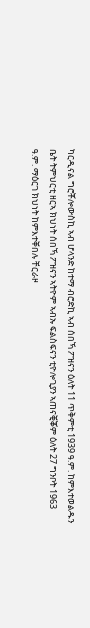ካርዲናል ግሮቾሎውስኪ ኣብ ሆላንድ ከተማ ብሮድኪ ኣብ ሰበኻ ፖዝናን ዕለት 11 ጥቅምቲ 1939 ዓ.ም. ከምእተወልዱን ቤት ትምህርቲ ዘርኣ ክህነት ሰበኻ ፖዝናን ኣትዮም ኣብኡ ፍልስፍናን ቲዮሎጊያን ኣጠናቒቖም ዕለት 27 ግንቦት 1963 ዓ.ም. ማዕርገ ክህነት ከምእተቐበሉ ቸርራዞ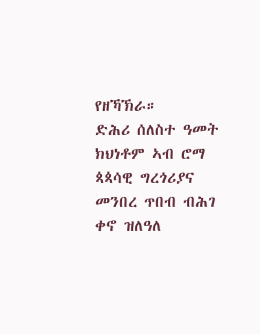የዘኻኽራ።
ድሕሪ ሰለስተ ዓመት ክህነቶም ኣብ ሮማ ጳጳሳዊ ግረጎሪያና መንበረ ጥበብ ብሕገ ቀኖ ዝለዓለ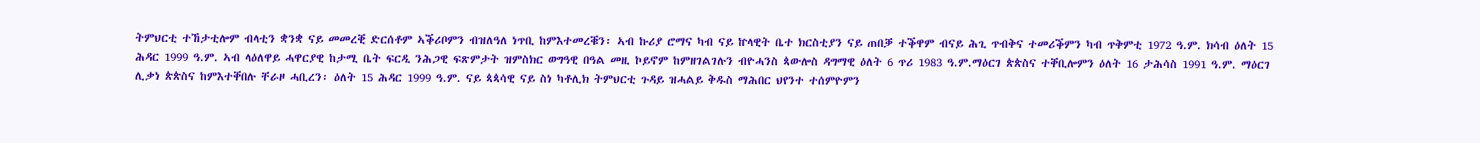ትምህርቲ ተኸታቲሎም ብላቲን ቋንቋ ናይ መመረቒ ድርሰቶም ኣቕሪቦምን ብዝለዓለ ነጥቢ ከምእተመረቑን፡ ኣብ ኩሪያ ሮማና ካብ ናይ ኵላዊት ቤተ ክርስቲያን ናይ ጠበቓ ተቕዋም ብናይ ሕጊ ጥብቅና ተመሪቕምን ካብ ጥቅምቲ 1972 ዓ.ም. ክሳብ ዕለት 15 ሕዳር 1999 ዓ.ም. ኣብ ላዕለዋይ ሓዋርያዊ ከታሚ ቤት ፍርዲ ንሕጋዊ ፍጽምታት ዝምስክር ወግዓዊ በዓል መዚ ኮይኖም ከምዘገልገሉን ብዮሓንስ ጳውሎስ ዳግማዊ ዕለት 6 ጥሪ 1983 ዓ.ም.ማዕርገ ጵጵስና ተቐቢሎምን ዕለት 16 ታሕሳስ 1991 ዓ.ም. ማዕርገ ሊቃነ ጵጵስና ከምእተቐበሉ ቸራዞ ሓቢረን፡ ዕለት 15 ሕዳር 1999 ዓ.ም. ናይ ጳጳሳዊ ናይ ስነ ካቶሊክ ትምህርቲ ጉዳይ ዝሓልይ ቅዱስ ማሕበር ህየንተ ተሰምዮምን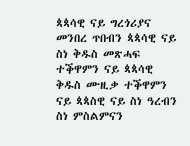ጳጳሳዊ ናይ ግረጎሪያና መንበረ ጥበብን ጳጳሳዊ ናይ ስነ ቅዱስ መጽሓፍ ተቕዋምን ናይ ጳጳሳዊ ቅዱስ ሙዚቃ ተቕዋምን ናይ ጳጳስዊ ናይ ስነ ዓረብን ስነ ምስልምናን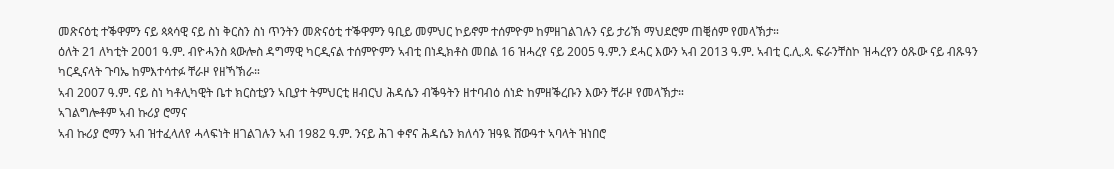መጽናዕቲ ተቕዋምን ናይ ጳጳሳዊ ናይ ስነ ቅርስን ስነ ጥንትን መጽናዕቲ ተቕዋምን ዓቢይ መምህር ኮይኖም ተሰምዮም ከምዘገልገሉን ናይ ታሪኽ ማህደሮም ጠቒሰም የመላኽታ።
ዕለት 21 ለካቲት 2001 ዓ.ም. ብዮሓንስ ጳውሎስ ዳግማዊ ካርዲናል ተሰምዮምን ኣብቲ በነዲክቶስ መበል 16 ዝሓረየ ናይ 2005 ዓ.ም.ን ደሓር እውን ኣብ 2013 ዓ.ም. ኣብቲ ር.ሊ.ጳ. ፍራንቸስኮ ዝሓረየን ዕጹው ናይ ብጹዓን ካርዲናላት ጉባኤ ከምእተሳተፉ ቸራዞ የዘኻኽራ።
ኣብ 2007 ዓ.ም. ናይ ስነ ካቶሊካዊት ቤተ ክርስቲያን ኣቢያተ ትምህርቲ ዘብርህ ሕዳሴን ብቕዓትን ዘተባብዕ ሰነድ ከምዘቕረቡን እውን ቸራዞ የመላኽታ።
ኣገልግሎቶም ኣብ ኩሪያ ሮማና
ኣብ ኩሪያ ሮማን ኣብ ዝተፈላለየ ሓላፍነት ዘገልገሉን ኣብ 1982 ዓ.ም. ንናይ ሕገ ቀኖና ሕዳሴን ክለሳን ዝዓዪ ሸውዓተ ኣባላት ዝነበሮ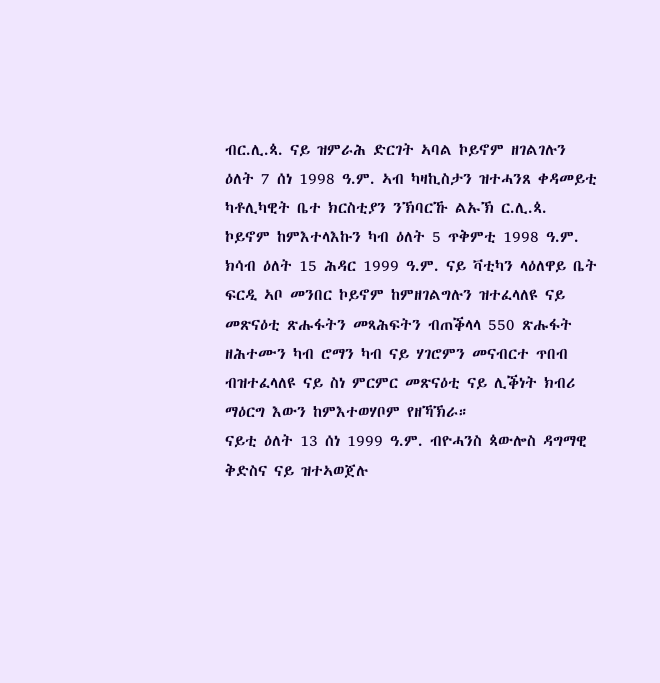ብር.ሊ.ጳ. ናይ ዝምራሕ ድርገት ኣባል ኮይኖም ዘገልገሉን ዕለት 7 ሰነ 1998 ዓ.ም. ኣብ ካዛኪስታን ዝተሓንጸ ቀዳመይቲ ካቶሊካዊት ቤተ ክርስቲያን ንኽባርኹ ልኡኽ ር.ሊ.ጳ. ኮይኖም ከምእተላእኩን ካብ ዕለት 5 ጥቅምቲ 1998 ዓ.ም. ክሳብ ዕለት 15 ሕዳር 1999 ዓ.ም. ናይ ቫቲካን ላዕለዋይ ቤት ፍርዲ ኣቦ መንበር ኮይኖም ከምዘገልግሉን ዝተፈላለዩ ናይ መጽናዕቲ ጽሑፋትን መጻሕፍትን ብጠቕላላ 550 ጽሑፋት ዘሕተሙን ካብ ሮማን ካብ ናይ ሃገሮምን መናብርተ ጥበብ ብዝተፈላለዩ ናይ ስነ ምርምር መጽናዕቲ ናይ ሊቕነት ክብሪ ማዕርግ እውን ከምእተወሃቦም የዘኻኽራ።
ናይቲ ዕለት 13 ሰነ 1999 ዓ.ም. ብዮሓንስ ጳውሎስ ዳግማዊ ቅድስና ናይ ዝተኣወጀሉ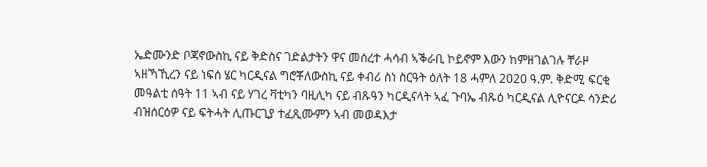ኤድሙንድ ቦጃኖውስኪ ናይ ቅድስና ገድልታትን ዋና መሰረተ ሓሳብ ኣቕራቢ ኮይኖም እውን ከምዘገልገሉ ቸራዞ ኣዘኻኺረን ናይ ነፍሰ ሄር ካርዲናል ግሮቾለውስኪ ናይ ቀብሪ ስነ ስርዓት ዕለት 18 ሓምለ 2020 ዓ.ም. ቅድሚ ፍርቂ መዓልቲ ሰዓት 11 ኣብ ናይ ሃገረ ቫቲካን ባዚሊካ ናይ ብጹዓን ካርዲናላት ኣፈ ጉባኤ ብጹዕ ካርዲናል ሊዮናርዶ ሳንድሪ ብዝሰርዕዎ ናይ ፍትሓት ሊጡርጊያ ተፈጺሙምን ኣብ መወዳእታ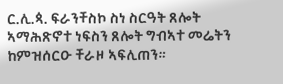ር.ሊ.ጳ. ፍራንቸስኮ ስነ ስርዓት ጸሎት ኣማሕጽኖተ ነፍስን ጸሎት ግብኣተ መሬትን ከምዝሰርዑ ቸራዞ ኣፍሊጠን።